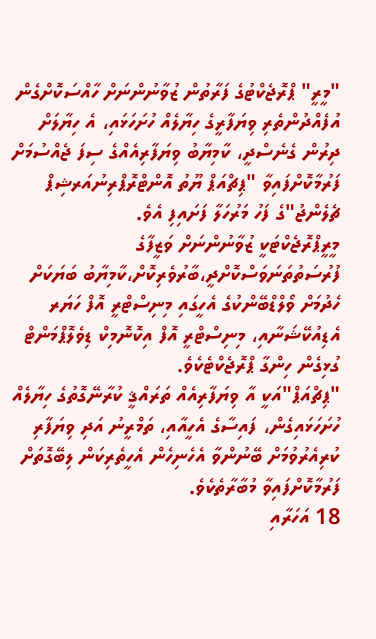"މީރީ" ޕްރޮޖެކްޓުގެ ފަރާތުން ޒުވާނުންނަށް ހާއްސަކޮށްގެން އުފެއްދުންތެރި ވިޔަފާރީގެ ހިޔާލެއް ހުށަހަޅައި، އެ ހިޔާލަށް ދިރުން ގެނެސްދީ، ކާމިޔާބު ވިޔަފާރިއެއްގެ ސިފަ ޖެއްސުމަށް ފަރުމާކޮށްފައިވާ "ޕިޗްއަޕް ޔޫތު އޮންޓްރޮޕްރިނުއަރޝިޕް ޗެލެންޖު"ގެ ފަހު މަރުހަލާ ފަށައިފި އެވެ.
މީރީޕްރޮޖެކްޓަކީ ޒުވާނުންނަށް ވަޒީފާގެ ފުރުސަތުތަނަވަސްކޮށްދީ،ބާރުވެރިކޮށް،ކާމިޔާބު ބަޔަކަށް ހެދުމަށް ވޯލްޑްބޭންކުގެ އެހީގައި މިނިސްޓްރީ އޮފް ހަޔަރ އެޑިއުކޭޝަނާއި، މިނިސްޓްރީ އޮފް އިކޮނޮމިކް ޑިވެލޮޕްމަންޓް ގުޅިގެން ހިންގާ ޕްރޮޖެކްޓެކެވެ.
"ޕިޗްއަޕް"އަކީ އާ ވިޔަފާރިއެއް ތަރައްޤީ ކުރާނޭގޮތުގެ ހިޔާލެއް ހުށަހަޅައިގެން، ފައިސާގެ އެހީއާއި، ތަމްރީނު އަދި ވިޔަފާރި ކުރިއެރުވުމަށް ބޭނުންވާ އެހެނިހެން އެހީތެރިކަން ލިބޭގޮތަށް ފަރުމާކޮށްފައިވާ މުބާރާތެކެވެ.
18 އަހަރާއި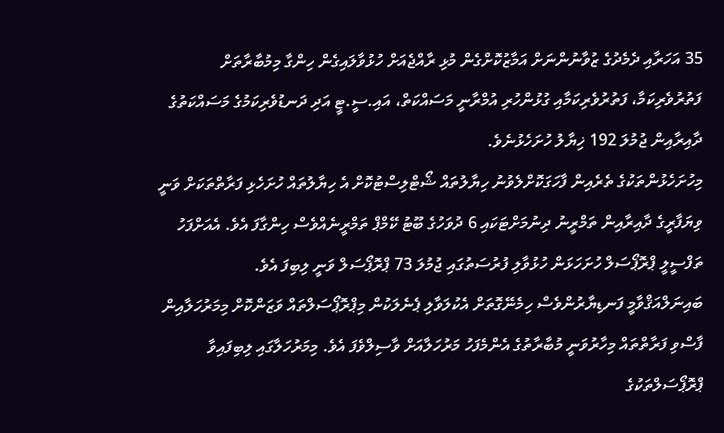35 އަހަރާއި ދެމެދުގެ ޒުވާނުންނަށް އަމާޒުކޮށްގެން މުޅި ރާއްޖެއަށް ހުޅުވާލައިގެން ހިންގާ މިމުބާރާތަށް ފަތުރުވެރިކަމާ، ފަތުރުވެރިކަމާއި ގުޅުންހުރި އުމްރާނީ މަސައްކަތް، އައި.ސީ.ޓީ އަދި ދަނޑުވެރިކަމުގެ މަސައްކަތުގެ ދާއިރާއިން ޖުމުލަ 192 ޚިޔާލު ހުށަހެޅުނެވެ.
މިހުށަހެޅުންތަކުގެ ތެރެއިން ފާހަގަކޮށްލެވުނު ހިޔާލުތައް ޝޯޓްލިސްޓުކޮށް އެ ހިޔާލުތައް ހުށަހެޅި ފަރާތްތަކަށް ވަނީ ވިޔަފާރީގެ ދާއިރާއިން ތަމްރީނު ދިނުމަށްޓަކައި 6 ދުވަހުގެ ބޫޓު ކޭމްޕް ތަމްރީނެއްވެސް ހިންގާފަ އެވެ. އެއަށްފަހު ތަފްސީލީ ޕްރޮޕޯސަލް ހުށަހަޅަން ހުޅުވާލި ފުރުސަތުގައި ޖުމުލަ 73 ޕްރޮޕޯސަލް ވަނީ ލިބިފަ އެވެ.
ބައިނަލްއަޤްވާމީ ފަނޑިޔާރުންވެސް ހިމެނޭގޮތަށް އެކުލަވާލި ޕެނެލަކުން މިޕްރޮޕޯސަލްތައް ވަޒަންކޮށް މިމަރުހަލާއިން ފާސްވި ފަރާތްތައް މިހާރުވަނީ މުބާރާތުގެ އެންމެފަހު މަރުހަލާއަށް ވާސިލްވެފަ އެވެ. މިމަރުހަލާގައި ލިބިފައިވާ ޕްރޮޕޯސަލްތަކުގެ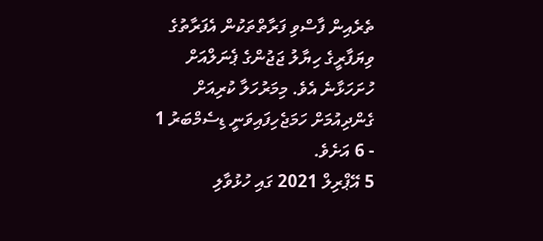ތެރެއިން ފާސްވި ފަރާތްތަކުން އެފަރާތުގެ ވިޔަފާރީގެ ހިޔާލު ޖަޖުންގެ ޕެނަލްއަށް ހުށަހަޅާނެ އެވެ. މިމަރުހަލާ ކުރިއަށް ގެންދިއުމަށް ހަމަޖެހިފައިވަނީ ޑިސެމްބަރު 1 - 6 އަށެވެ.
5 އޭޕްރިލް 2021 ގައި ހުޅުވާލި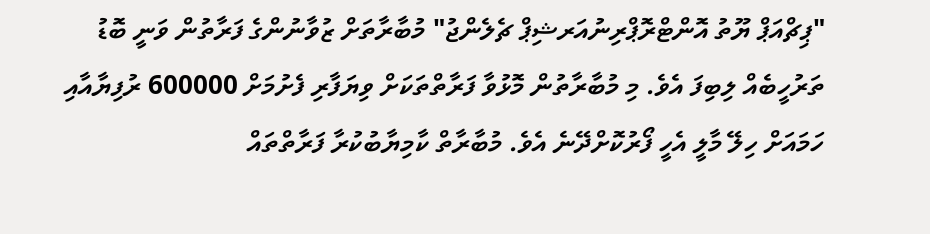"ޕިޗްއަޕް ޔޫތު އޮންޓްރޮޕްރިނުއަރޝިޕް ޗެލެންޖު" މުބާރާތަށް ޒުވާނުންގެ ފަރާތުން ވަނީ ބޮޑު ތަރުހީބެއް ލިބިފަ އެވެ. މި މުބާރާތުން މޮޅުވާ ފަރާތްތަކަށް ވިޔަފާރި ފެށުމަށް 600000 ރުފިޔާއާއި ހަމައަށް ހިލޭ މާލީ އެހީ ފޯރުކޮށްދޭނެ އެވެ. މުބާރާތް ކާމިޔާބުކުރާ ފަރާތްތައް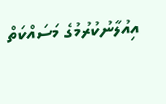އިއުލާނުކުރުމުގެ މަސައްކަތް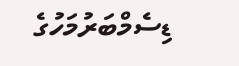ޑިސެމްބަރުމަހުގެ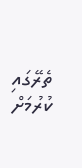ތެރޭގައި ކުރުމަށް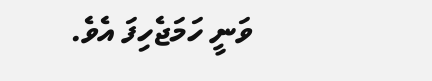ވަނީ ހަމަޖެހިފަ އެވެ.